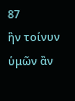87
ἣν τοίνυν ὑμῶν ἂν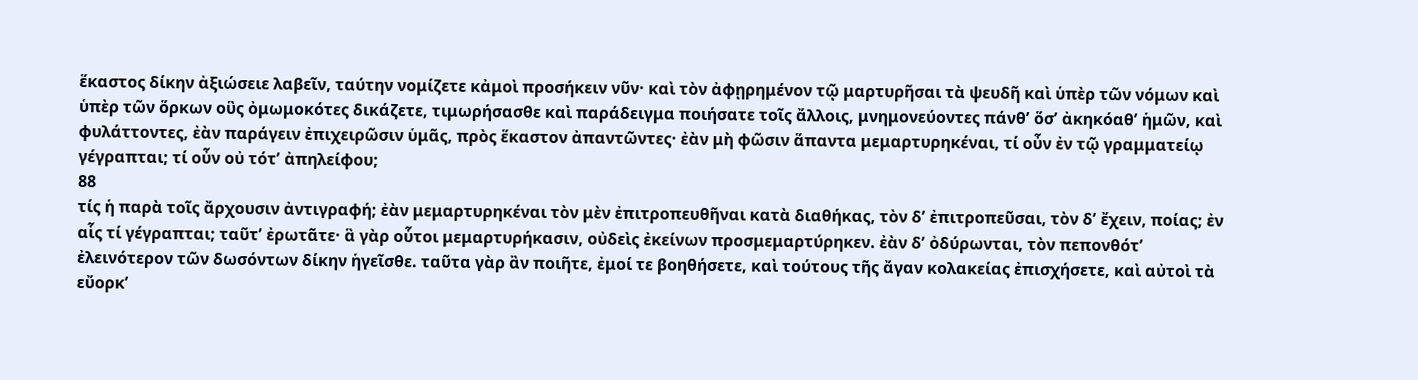ἕκαστος δίκην ἀξιώσειε λαβεῖν, ταύτην νομίζετε κἀμοὶ προσήκειν νῦν· καὶ τὸν ἀφῃρημένον τῷ μαρτυρῆσαι τὰ ψευδῆ καὶ ὑπὲρ τῶν νόμων καὶ ὑπὲρ τῶν ὅρκων οὓς ὀμωμοκότες δικάζετε, τιμωρήσασθε καὶ παράδειγμα ποιήσατε τοῖς ἄλλοις, μνημονεύοντες πάνθʼ ὅσʼ ἀκηκόαθʼ ἡμῶν, καὶ φυλάττοντες, ἐὰν παράγειν ἐπιχειρῶσιν ὑμᾶς, πρὸς ἕκαστον ἀπαντῶντες· ἐὰν μὴ φῶσιν ἅπαντα μεμαρτυρηκέναι, τί οὖν ἐν τῷ γραμματείῳ γέγραπται; τί οὖν οὐ τότʼ ἀπηλείφου;
88
τίς ἡ παρὰ τοῖς ἄρχουσιν ἀντιγραφή; ἐὰν μεμαρτυρηκέναι τὸν μὲν ἐπιτροπευθῆναι κατὰ διαθήκας, τὸν δʼ ἐπιτροπεῦσαι, τὸν δʼ ἔχειν, ποίας; ἐν αἷς τί γέγραπται; ταῦτʼ ἐρωτᾶτε· ἃ γὰρ οὗτοι μεμαρτυρήκασιν, οὐδεὶς ἐκείνων προσμεμαρτύρηκεν. ἐὰν δʼ ὀδύρωνται, τὸν πεπονθότʼ ἐλεινότερον τῶν δωσόντων δίκην ἡγεῖσθε. ταῦτα γὰρ ἂν ποιῆτε, ἐμοί τε βοηθήσετε, καὶ τούτους τῆς ἄγαν κολακείας ἐπισχήσετε, καὶ αὐτοὶ τὰ εὔορκʼ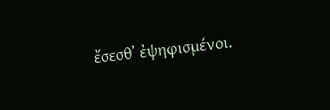ἔσεσθʼ ἐψηφισμένοι.